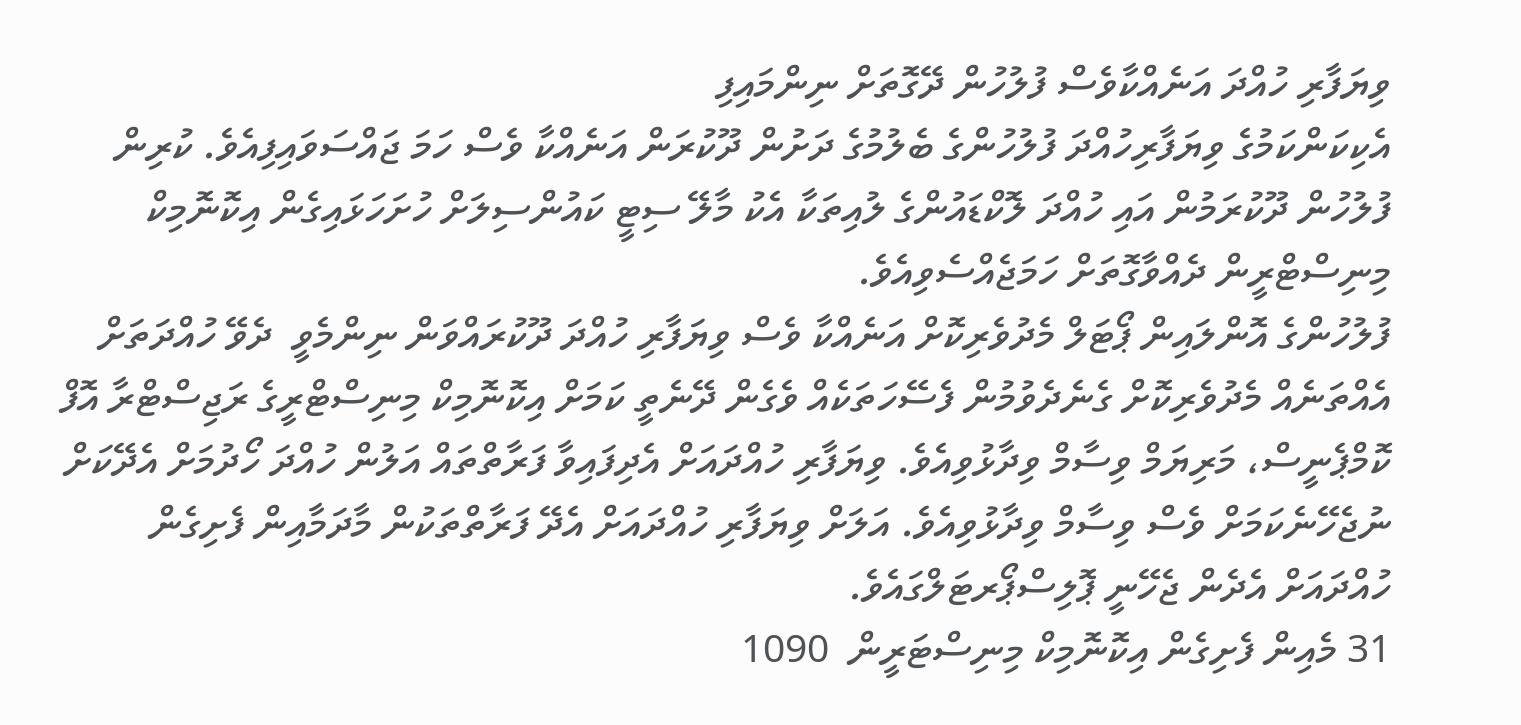ވިޔަފާރި ހުއްދަ އަނެއްކާވެސް ފުލުހުން ދޭގޮތަށް ނިންމައިފި
އެކިކަންކަމުގެ ވިޔަފާރިހުއްދަ ފުލުހުންގެ ބެލުމުގެ ދަށުން ދޫކުރަން އަނެއްކާ ވެސް ހަމަ ޖައްސަވައިފިއެވެ. ކުރިން ފުލުހުން ދޫކުރަމުން އައި ހުއްދަ ލޮކްޑައުންގެ ލުއިތަކާ އެކު މާލޭ ސިޓީ ކައުންސިލަށް ހުށަހަޅައިގެން އިކޮނޮމިކް މިނިސްޓްރީން ދެއްވާގޮތަށް ހަމަޖެއްސެވިއެވެ.
ފުލުހުންގެ އޮންލައިން ޕޯޓަލް މެދުވެރިކޮށް އަނެއްކާ ވެސް ވިޔަފާރި ހުއްދަ ދޫކުރައްވަން ނިންމެވީ  ދެވޭ ހުއްދަތަށް އެއްތަނެއް މެދުވެރިކޮށް ގެނެދެވުމުން ފެސޭހަތަކެއް ވެގެން ދޭނެތީ ކަމަށް އިކޮނޮމިކް މިނިސްޓްރީގެ ރަޖިސްޓްރާ އޮފް ކޮމްޕެނީސް، މަރިޔަމް ވިސާމް ވިދާޅުވިއެވެ. ވިޔަފާރި ހުއްދައަށް އެދިފައިވާ ފަރާތްތައް އަލުން ހުއްދަ ހޯދުމަށް އެދޭކަށް ނުޖެހޭނެކަމަށް ވެސް ވިސާމް ވިދާޅުވިއެވެ. އަލަށް ވިޔަފާރި ހުއްދައަށް އެދޭ ފަރާތްތަކުން މާދަމާއިން ފެށިގެން ހުއްދައަށް އެދެން ޖެހޭނީ ޕޮލިސްޕޯރޓަލްގައެވެ.
31 މެއިން ފެށިގެން އިކޮނޮމިކް މިނިސްޓަރީން  1090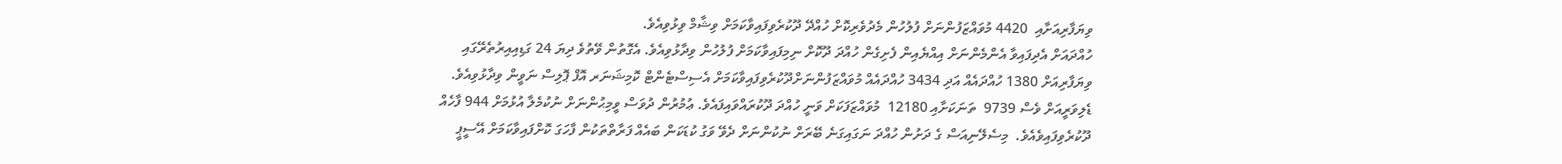ވިޔަފާރިއަށާއި  4420 މުވައްޒަފުންނަށް ފުލުހުން މެދުވެރިކޮށް ހުއްދޭ ދޫކުރެވިފައިވާކަމަށް ވިޝާމް ވިޅުވިއެވެ.
ހުއްދައަށް އެދިފައިވާ އެންމެންނަށް އިއްޔެއިން ފެށިގެން ހުއްދަ ދޫކޮށް ނިމިފައިވާކަމަށް ފުލުހުން ވިދާޅުވިއެވެ. އެގޮތުން ވޭތުވެ ދިޔަ 24 ގަޑިއިއިރުތެރޭގައި ވިޔަފާރިއަށް 1380 ހުއްދައެއް އަދި 3434 ހުއްދައެއް މުވައްޒަފުންނަށްދޫކުރެވިފައިވާކަމަށް އެސިސްޓެންޓް ކޮމިޝަނަރ އޮފް ޕޮލިސް ނަވީން ވިދާޅުވިއެވެ.
ޑެލިވަރީއަށް ވެސް 9739  ތަނަކަށާއި 12180  މުވައްޒަފަކަށް ވަނީ ހުއްދަ ދޫކުރައްވައިފައެވެ. ޢުމުރުން ދުވަސް ވީމިޙުންނަށް ނުކުމެލާ އުޅުމަށް 944 ފާހެއް ދޫކުރެވިފައިވެއެވެ.  މިސެލޭނިއަސް ގެ ދަށުން ހުއްދަ ނަގައިގަނެ ބޭރަށް ނުކުންނަށް ދެވޭ ވަގު ކުޑަކަން ބައެއް ފަރާތްތަކުން ފާހަގަ ކޮށްފައިވާކަމަށް އޭސީޕީ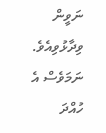ނަވީން ވިދާޅުވިއެވެ. ނަމަވެސް އެ ހުއްދަ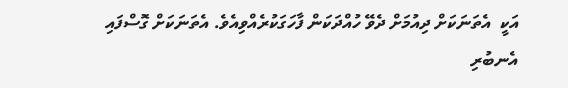އަކީ  އެތަނަކަށް ދިއުމަށް ދެވޭ ހުއްދަކަން ފާހަގަކުރެއްވިއެވެ. އެތަނަކަށް ގޮސްފައި އެނބުރި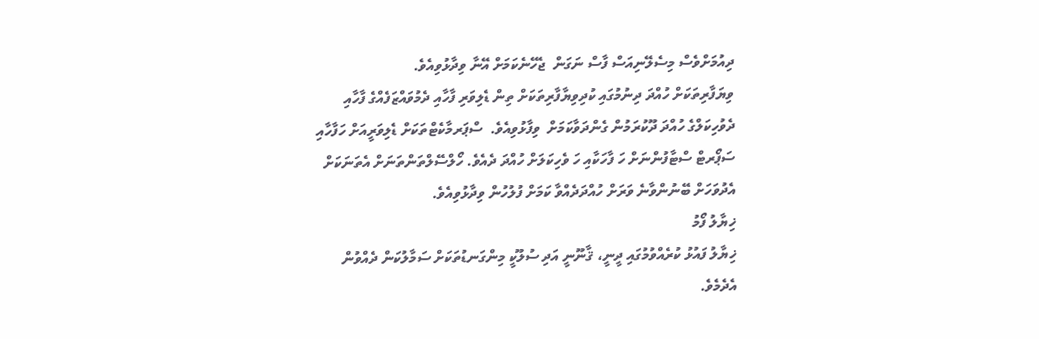ދިއުމަށްވެސް މިސެލޭނިއަސް ފާސް ނަގަން  ޖެހޭނެކަމަށް އޭނާ ވިދާޅުވިއެވެ.
ވިޔަފާރިތަކަށް ހުއްދަ ދިނުމުގައި ކުދިވިޔާފާރިތަކަށް ތިން ޑެލިވަރި ފާހާއި ދެމުވައްޒަފެއްގެ ފާހާއި ދެވުހިކަލްގެ ހުއްދަ ދޫކުރަމުން ގެންދަވާކަމަށް  ވިފާޅުވިއެވެ.  ސްޕަރމާކެޓްތަކަށް ޑެލިވަރީއަށް ހަފާހާއި ސަޕޯރޓް ސްޓާފުންނަށް ހަ ފާހަކާއި ހަ ވެހިކަލަށް ހުއްދަ ދެއެވެ. ހޯލްސޭލްތަންތަނަށް އެތަނަކަށް އެދުވަހަށް ބޭނުންވާނެ ވަރަށް ހުއްދަދެއްވާ ކަމަށް ފުލުހުން ވިދާޅުވިއެވެ.
ޚިޔާލު ފޯމު
ޚިޔާލު ފައުޅު ކުރެއްވުމުގައި ދީނީ، ޤާނޫނީ އަދި ސުލޫކީ މިންގަނޑުތަކަށް ސަމާލުކަން ދެއްވުން އެދެމެވެ.